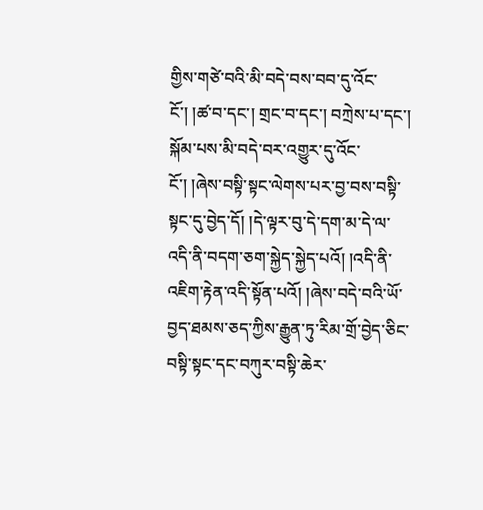གྱིས་གཙེ་བའི་མི་བདེ་བས་བབ་དུ་འོང་ངོ་། །ཚ་བ་དང་། གྲང་བ་དང་། བཀྲེས་པ་དང་། སྐོམ་པས་མི་བདེ་བར་འགྱུར་དུ་འོང་ངོ་། །ཞེས་བསྟི་སྟང་ལེགས་པར་བྱ་བས་བསྟི་སྟང་དུ་བྱེད་དོ། །དེ་ལྟར་བུ་དེ་དག་མ་དེ་ལ་འདི་ནི་བདག་ཅག་སྐྱེད་སྐྱེད་པའོ། །འདི་ནི་འཇིག་རྟེན་འདི་སྟོན་པའོ། །ཞེས་བདེ་བའི་ཡོ་བྱད་ཐམས་ཅད་ཀྱིས་རྒྱུན་ཏུ་རིམ་གྲོ་བྱེད་ཅིང་བསྟི་སྟང་དང་བཀུར་བསྟི་ཆེར་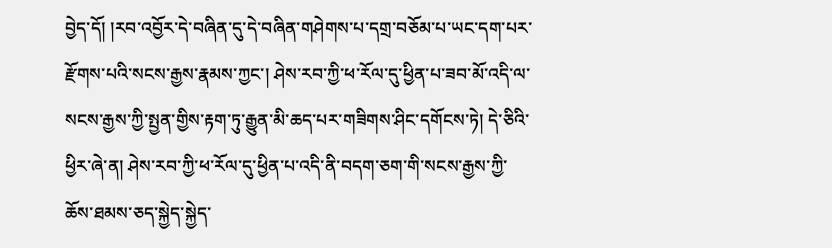བྱེད་དོ། །རབ་འབྱོར་དེ་བཞིན་དུ་དེ་བཞིན་གཤེགས་པ་དགྲ་བཅོམ་པ་ཡང་དག་པར་རྫོགས་པའི་སངས་རྒྱས་རྣམས་ཀྱང་། ཤེས་རབ་ཀྱི་ཕ་རོལ་དུ་ཕྱིན་པ་ཟབ་མོ་འདི་ལ་སངས་རྒྱས་ཀྱི་སྤྱན་གྱིས་རྟག་ཏུ་རྒྱུན་མི་ཆད་པར་གཟིགས་ཤིང་དགོངས་ཏེ། དེ་ཅིའི་ཕྱིར་ཞེ་ན། ཤེས་རབ་ཀྱི་ཕ་རོལ་དུ་ཕྱིན་པ་འདི་ནི་བདག་ཅག་གི་སངས་རྒྱས་ཀྱི་ཆོས་ཐམས་ཅད་སྐྱེད་སྐྱེད་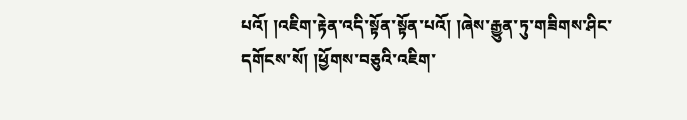པའོ། །འཇིག་རྟེན་འདི་སྟོན་སྟོན་པའོ། །ཞེས་རྒྱུན་ཏུ་གཟིགས་ཤིང་དགོངས་སོ། །ཕྱོགས་བཅུའི་འཇིག་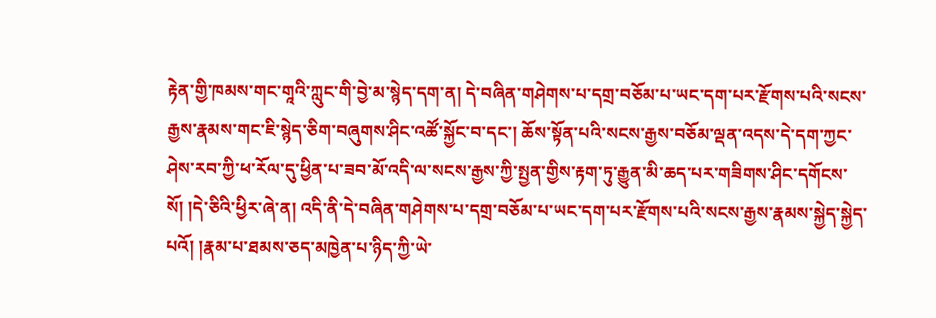རྟེན་གྱི་ཁམས་གང་གཱའི་ཀླུང་གི་བྱེ་མ་སྙེད་དག་ན། དེ་བཞིན་གཤེགས་པ་དགྲ་བཅོམ་པ་ཡང་དག་པར་རྫོགས་པའི་སངས་རྒྱས་རྣམས་གང་ཇི་སྙེད་ཅིག་བཞུགས་ཤིང་འཚོ་སྐྱོང་བ་དང་། ཆོས་སྟོན་པའི་སངས་རྒྱས་བཅོམ་ལྡན་འདས་དེ་དག་ཀྱང་ཤེས་རབ་ཀྱི་ཕ་རོལ་དུ་ཕྱིན་པ་ཟབ་མོ་འདི་ལ་སངས་རྒྱས་ཀྱི་སྤྱན་གྱིས་རྟག་ཏུ་རྒྱུན་མི་ཆད་པར་གཟིགས་ཤིང་དགོངས་སོ། །དེ་ཅིའི་ཕྱིར་ཞེ་ན། འདི་ནི་དེ་བཞིན་གཤེགས་པ་དགྲ་བཅོམ་པ་ཡང་དག་པར་རྫོགས་པའི་སངས་རྒྱས་རྣམས་སྐྱེད་སྐྱེད་པའོ། །རྣམ་པ་ཐམས་ཅད་མཁྱེན་པ་ཉིད་ཀྱི་ཡེ་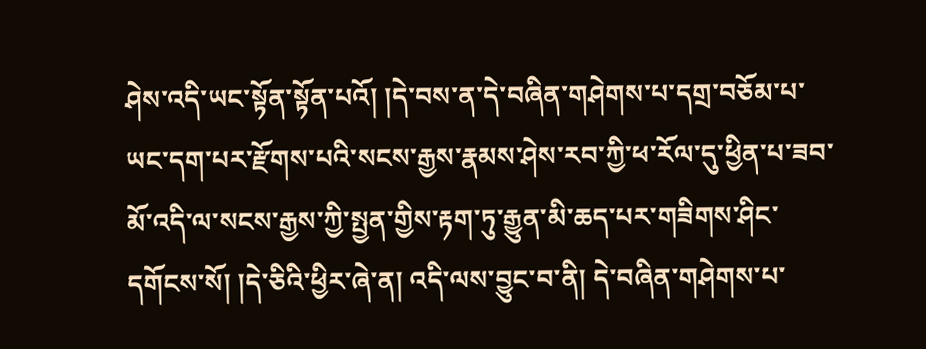ཤེས་འདི་ཡང་སྟོན་སྟོན་པའོ། །དེ་བས་ན་དེ་བཞིན་གཤེགས་པ་དགྲ་བཅོམ་པ་ཡང་དག་པར་རྫོགས་པའི་སངས་རྒྱས་རྣམས་ཤེས་རབ་ཀྱི་ཕ་རོལ་དུ་ཕྱིན་པ་ཟབ་མོ་འདི་ལ་སངས་རྒྱས་ཀྱི་སྤྱན་གྱིས་རྟག་ཏུ་རྒྱུན་མི་ཆད་པར་གཟིགས་ཤིང་དགོངས་སོ། །དེ་ཅིའི་ཕྱིར་ཞེ་ན། འདི་ལས་བྱུང་བ་ནི། དེ་བཞིན་གཤེགས་པ་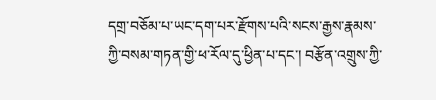དགྲ་བཅོམ་པ་ཡང་དག་པར་རྫོགས་པའི་སངས་རྒྱས་རྣམས་ཀྱི་བསམ་གཏན་གྱི་ཕ་རོལ་དུ་ཕྱིན་པ་དང་། བརྩོན་འགྲུས་ཀྱི་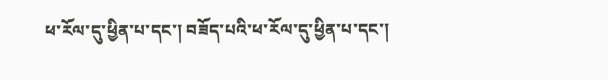ཕ་རོལ་དུ་ཕྱིན་པ་དང་། བཟོད་པའི་ཕ་རོལ་དུ་ཕྱིན་པ་དང་།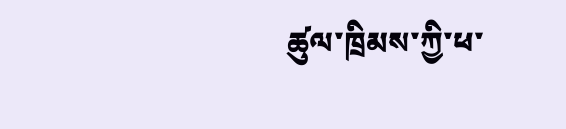ཚུལ་ཁྲིམས་ཀྱི་ཕ་